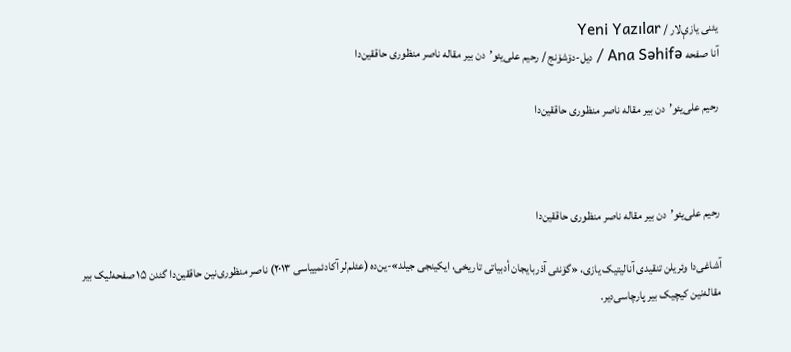یئنی یازې‌لار / Yeni Yazılar
آنا صفحه Ana Səhifə / دیل-دۆشۆنج / رحیم علی‌یئو’دن بیر مقاله ناصر منظوری حاققین‌دا

رحیم علی‌یئو’دن بیر مقاله ناصر منظوری حاققین‌دا



رحیم علی‌یئو’دن بیر مقاله ناصر منظوری حاققین‌دا

آشاغی‌دا وئریلن تنقیدی آنالیتیک یازی، «گۆنئی آذربایجان أدبیاتی تاریخی، ایکینجی جیلد»-ین‌ده (عئلم‌لر آکادئمییاسی ۲۰۱۳) ناصر منظوری‌نین حاققین‌دا گئدن ۱۵ صفحه‌لیک بیر مقاله‌نین کیچیک بیر پارچاسی‌دیر.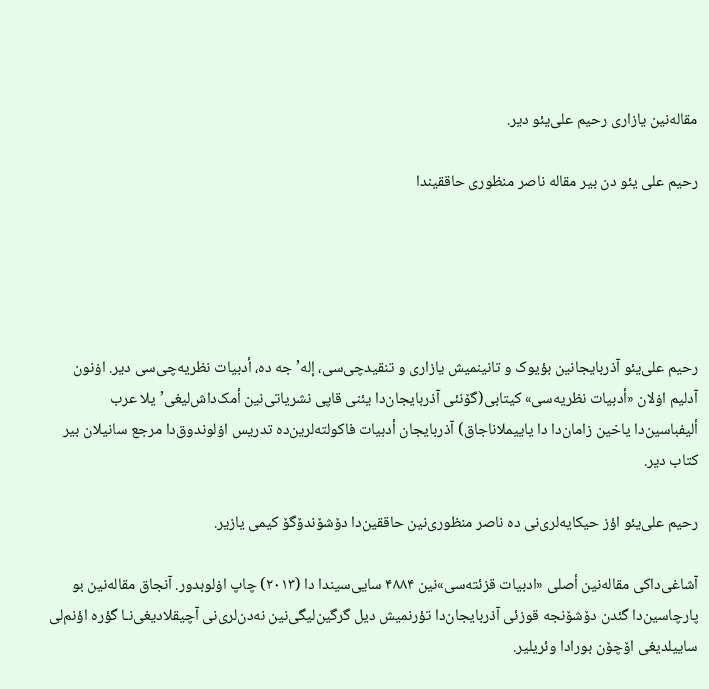مقاله‌نین یازاری رحیم علی‌یئو دیر.

رحیم علی یئو دن بیر مقاله ناصر منظوری حاققیندا





رحیم علی‌یئو آذربایجانین بؤیوک و تانینمیش یازاری و تنقیدچی‌سی، إله‌’جه ده، أدبیات نظریه‌چی‌سی دیر. اۏنون آدلیم اۏلان «أدبیات نظریه‌سی» کیتابی(گۆنئی آذربایجان‌دا یئنی قاپی نشریاتی‌نین أمک‌داش‌لیغی’یلا عرب ألیفباسین‌دا یاخین زامان‌دا دا یاییملاناجاق) آذربایجان أدبیات فاکولته‌لرین‌ده تدریس اۏلوندوق‌دا مرجع سانیلان بیر کتاب دیر.

رحیم علی‌یئو اؤز حیکایه‌لری‌نی ده ناصر منظوری‌نین حاققین‌دا دۆشۆندۆگۆ کیمی یازیر.

آشاغی‌داکی مقاله‌نین أصلی «ادبیات قزئته‌سی»نین ۴۸۸۴ سایی‌سیندا دا (۲۰۱۳) چاپ اۏلوبدور. آنجاق مقاله‌نین بو پارچاسین‌دا گئدن دۆشۆنجه قوزئی آذربایجان‌دا تؤرنمیش دیل گرگین‌لیگی‌نین نه‌دن‌لری‌نی آچیقلادیغی‌نـا گؤره اؤنم‌لی ساییلدیغی اۆچۆن بورادا وئریلیر.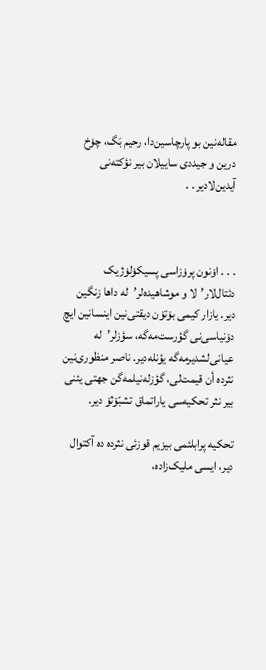مقاله‌نین بو پارچاسین‌دا، رحیم بَگ، چۏخ درین و جیددی ساییلان بیر نؤکته‌نی آیدین‌لادیر . .



. . . اۏنون پرۏزاسی پسیکۏلۏژیک دئتال‌لار’لا و موشاهیده‌لر’له داها زنگین دیر. یازار کیمی بۆتۆن دیقتی‌نین اینسانین ‌ایچ دۆنیاسی‌نی گؤرست‌مه‌گه، سؤزلر’له عیانی‌لشدیرمه‌گه یؤنله‌دیر. ناصر منظوری‌نین نثرده أن قیمت‌لی، گؤزله‌نیلمه‌گن جهتی یئنی بیر نثر تحکیه‌سی یاراتماق تشبّۆثۆ دیر.

تحکیه پرابلئمی بیزیم قوزئی نثرده ده آکتوال دیر، ایسی ملیک‌زاده،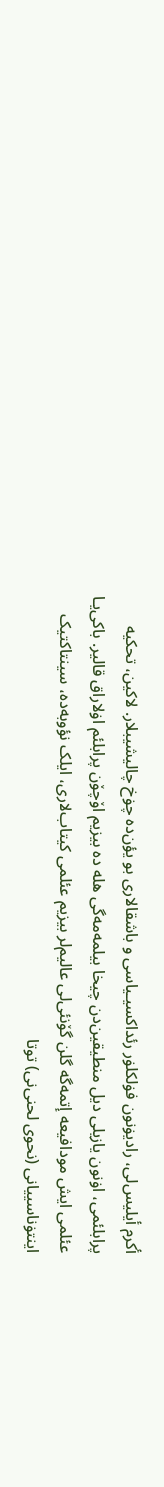أکرم أیلیس‌لی، رادیۏنون فۏلکلۏر رئداکسیـیاسی و باشقالاری بو یؤن‌ده چۏخ چالیشیبلار. لاکین، تحکیه پرابلئمی، اۏنون یازیلی دیل منطیقین‌دن چیخا بیلمه‌مه‌گی هله ده بیزیم اۆچۆن پرابلئم اۏلاراق قالیر. باکی‌یـا عئلمی ایش مودافیعه إتمه‌گه گلن گۆنئی‌لی عالیم‌لر بیزیم عئلمی کیتاب‌لاری، ایلک نؤوبه‌ده، سینتاکتیک اینتۏناسییانی (نحوی لحنی‌نی) توتا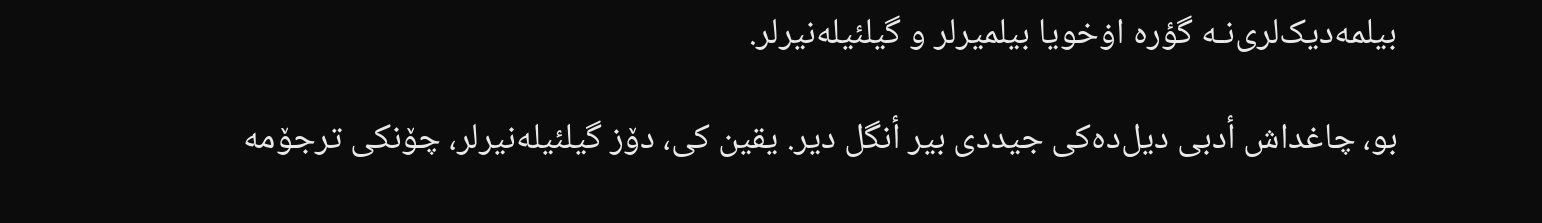بیلمه‌دیک‌لری‌نـه گؤره اۏخویا بیلمیرلر و گیلئیله‌نیرلر.

بو، چاغداش أدبی دیل‌ده‌کی جیددی بیر أنگل دیر. یقین کی، دۆز گیلئیله‌نیرلر، چۆنکی ترجۆمه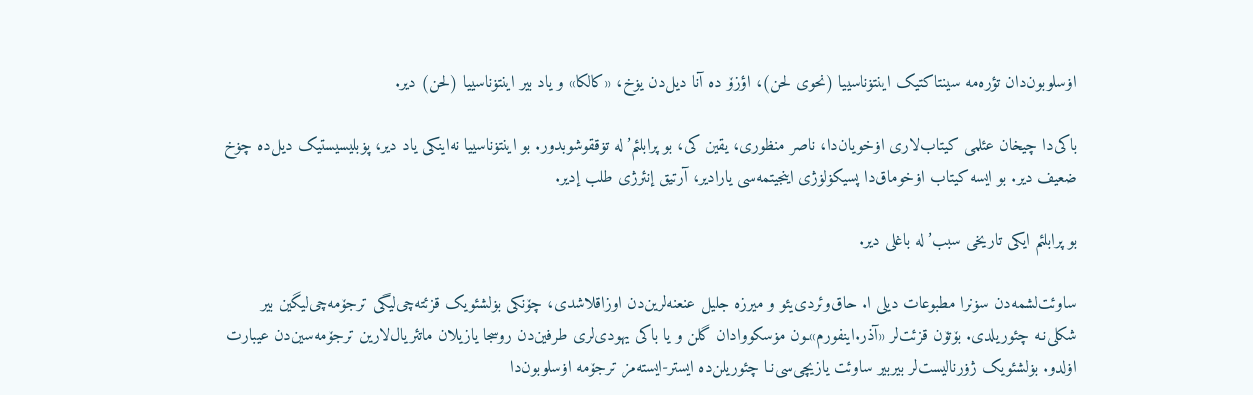اۏسلوبون‌دان تؤره‌مه سینتاکتیک اینتۏناسییا (نحوی لحن)، اؤزۆ ده آنا دیل‌دن یۏخ، «کالکا» و یاد بیر اینتۏناسییا (لحن) دیر.

باکی‌دا چیخان عئلمی کیتاب‌لاری اۏخویان‌دا، ناصر منظوری، یقین کی، بو پرابلئم‌’له تۏققوشوبدور. بو اینتۏناسییا نه‌اینکی یاد دیر، پۏبلیسیستیک دیل‌ده چۏخ ضعیف دیر. بو ایسه کیتاب اۏخوماق‌دا پسیکۏلۏژی اینجیتمه‌سی یارادیر، آرتیق إنئرژی طلب إدیر.

بو پرابلئم ایکی تاریخی سبب’له باغلی دیر.

ساوئت‌لشمه‌دن سۏنرا مطبوعات دیلی ا. حاق‌وئردی‌یئو و میرزه جلیل عنعنه‌لرین‌دن اوزاقلاشدی، چۆنکی بۏلشئویک قزئته‌چی‌لیگی ترجۆمه‌چی‌لیگین بیر شکلی‌نـه چئوریلدی. بۆتۆن قزئت‌لر «آذر.اینفورم»ـون مۏسکووادان گلن و یا باکی یهودی‌لری طرفین‌دن روسجا یازیلان ماتئریال‌لارین ترجۆمه‌سین‌دن عیبارت اۏلدو. بۏلشئویک ژۏرنالیست‌لر بیربیر ساوئت یازیچی‌سی‌نـا چئوریلن‌ده ایستر-ایسته‌مز ترجۆمه اۏسلوبون‌دا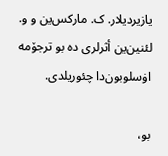یازیردیلار. ک. مارکس‌ین و و. لئنین‌ین أثرلری ده بو ترجۆمه اۏسلوبون‌دا چئوریلدی.

بو،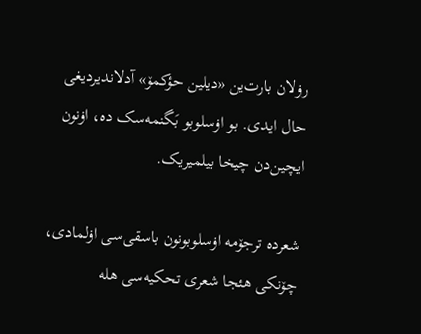رۏلان بارت‌ین «دیلین حؤکمۆ» آدلاندیردیغی حال ایدی. بو اۏسلوبو بَگنمه‌سک ده، اۏنون ایچین‌دن چیخا بیلمیریک.

شعرده ترجۆمه اۏسلوبونون باسقی‌سی اۏلمادی، چۆنکی هئجا شعری تحکیه‌سی هله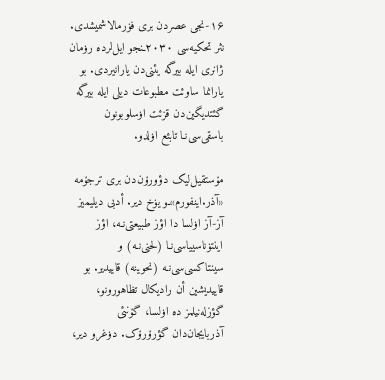۱۶-نجی عصردن بری فۏرمالاشمیشدی. نثر تحکیه‌سی ۲۰۳۰ـنجو ایل‌لرده رۏمان ژانری ایله بیرگه یئنی‌دن یارانیردی. بو یارانما ساوئت مطبوعات دیلی ایله بیرگه گئتدیگین‌دن قزئت اۏسلوبونون باسقی‌سی‌نـا تابئع اۏلدو.

مۆستقیل‌لیک دؤورۆن‌دن بری ترجۆمه «آذر.اینفورم»ـو یۏخ دیر. أدبی دیلیمیز آز-آز اۏلسا دا اؤز طبیعتی‌نـه، اؤز اینتۏناسییاسی‌نـا (لحنی‌نـه) و سینتاکسی‌سی‌نـه (نحوینه) قاییدیر. بو قاییدیشین أن رادیکال تظاهورونو، گؤزله‌نیلمز ده اۏلسا، گۆنئی آذربایجان‌دان گؤرۆرۆک. دۏغرو دیر،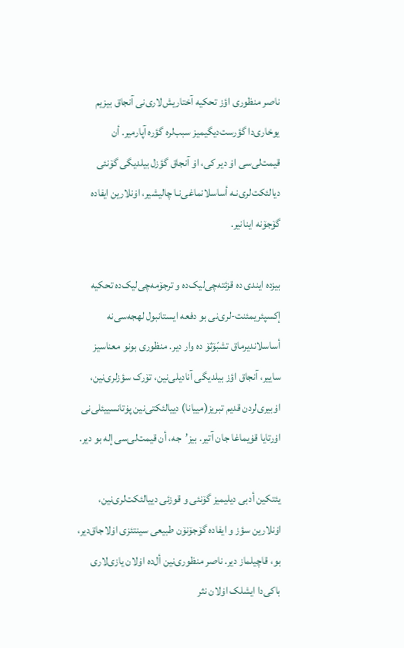ناصر منظوری اؤز تحکیه آختاریش‌لاری‌نی آنجاق بیزیم یوخاری‌دا گؤرست‌دیگیمیز سبب‌لره گؤره آپارمیر. أن قیمت‌لی‌سی اۏ دیر کی، اۏ آنجاق گؤزل بیلدیگی گۆنئی دیالئکت‌لری‌نـه أساسلانماغی‌نـا چالیشیر، اۏنلارین ایفاده گۆجۆنه اینانیر.

بیزده ایندی ده قزئته‌چی‌لیک‌ده و ترجۆمه‌چی‌لیک‌ده تحکیه إکسپئریمئنت-لری‌نی بو دفعه ایستانبول لهجه‌سی‌نه أساسلاندیرماق تشبّۆثۆ ده وار دیر. منظوری بونو معناسیز ساییر، آنجاق اؤز بیلدیگی آنادیلی‌نین، تۆرک سؤزلری‌نین، اۏبیری‌لردن قدیم تبریز(مییانا) دییالئکتی‌نین پۏتانسییئلی‌نی اۏرتایا قۏیماغا جان آتیر. بیز’جه، أن قیمت‌لی‌سی إله بو دیر.

یئتکین أدبی دیلیمیز گۆنئی و قوزئی دییالئکت‌لری‌نین، اۏنلارین سؤز و ایفاده گۆجۆنۆن طبیعی سینتئزی اۏلاجاق‌دیر، بو، قاچیلماز دیر. ناصر منظوری‌نین أل‌ده اۏلان یازی‌لاری باکی‌دا ایشلک اۏلان نثر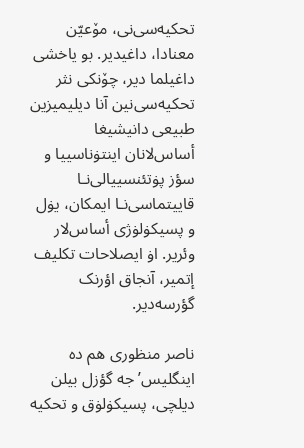تحکیه‌سی‌نی، مۆعیّن معنادا، داغیدیر. بو یاخشی داغیلما دیر، چۆنکی نثر تحکیه‌سی‌نین آنا دیلیمیزین طبیعی دانیشیغا أساس‌لانان اینتۏناسییا و سؤز پۏتئنسییالی‌نـا قاییتماسی‌نـا ایمکان، یۏل و پسیکۏلۏژی أساس‌لار وئریر. اۏ ایصلاحات تکلیف إتمیر، آنجاق اؤرنک گؤرسه‌دیر.

ناصر منظوری هم ده اینگلیس’جه گؤزل بیلن دیلچی، پسیکۏلۏق و تحکیه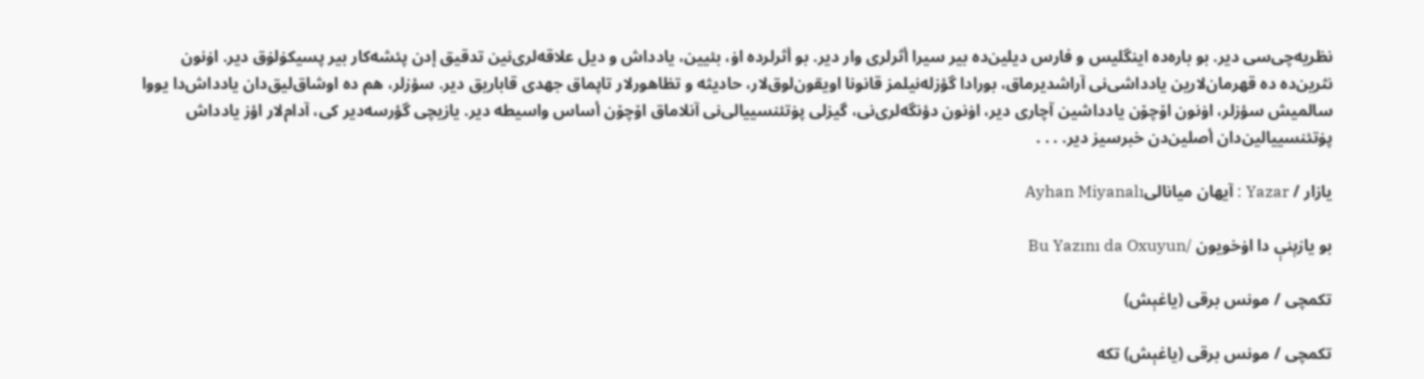نظریه‌چی‌سی دیر. بو باره‌ده اینگلیس و فارس دیلین‌ده بیر سیرا أثرلری وار دیر. بو أثرلرده اۏ، بئیین، یادداش و دیل علاقه‌لری‌نین تدقیق إدن پئشه‌کار بیر پسیکۏلۏق دیر. اۏنون نثرین‌ده ده قهرمان‌لارین یادداشی‌نی آراشدیرماق، بورادا گؤزله‌نیلمز قانونا اویقون‌لوق‌لار، حادیثه و تظاهورلار تاپماق جهدی قاباریق دیر. سؤزلر، هم ده اوشاق‌لیق‌دان یادداش‌دا یووا سالمیش سؤزلر، اۏنون اۆچۆن یادداشین آچاری دیر، اۏنون دؤنگه‌لری‌نی، گیزلی پۏتئنسییالی‌نی آنلاماق اۆچۆن أساس واسیطه‌ دیر. یازیچی گؤرسه‌دیر کی، آدام‌لار اؤز یادداش پۏتئنسییالین‌دان أصلین‌دن خبرسیز دیر. . . .

یازار / Yazar : آیهان میانالیAyhan Miyanalı

بو یازېنې دا اۏخویون /Bu Yazını da Oxuyun

تکمچی / مونس برقی (یاغېش)

تکمچی / مونس برقی (یاغېش) تکه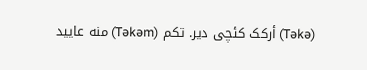(Təkə) أرکک کئچی دیر. تکم (Təkəm) منه عایید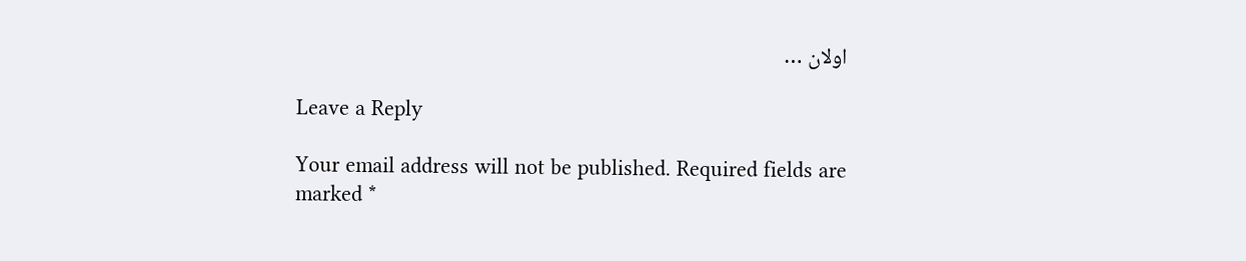اولان …

Leave a Reply

Your email address will not be published. Required fields are marked *